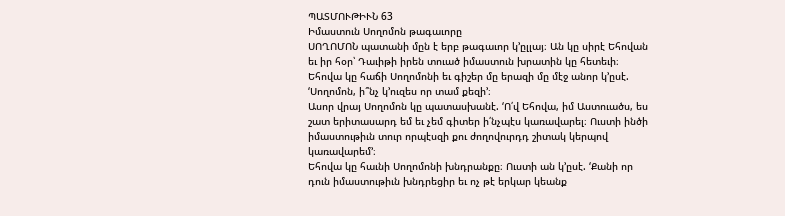ՊԱՏՄՈՒԹԻՒՆ 63
Իմաստուն Սողոմոն թագաւորը
ՍՈՂՈՄՈՆ պատանի մըն է երբ թագաւոր կ’ըլլայ։ Ան կը սիրէ Եհովան եւ իր հօր՝ Դաւիթի իրեն տուած իմաստուն խրատին կը հետեւի։ Եհովա կը հաճի Սողոմոնի եւ գիշեր մը երազի մը մէջ անոր կ’ըսէ. ‘Սողոմոն, ի՞նչ կ’ուզես որ տամ քեզի’։
Ասոր վրայ Սողոմոն կը պատասխանէ. ‘Ո՛վ Եհովա, իմ Աստուածս, ես շատ երիտասարդ եմ եւ չեմ գիտեր ի՛նչպէս կառավարել։ Ուստի ինծի իմաստութիւն տուր որպէսզի քու ժողովուրդդ շիտակ կերպով կառավարեմ’։
Եհովա կը հաւնի Սողոմոնի խնդրանքը։ Ուստի ան կ’ըսէ. ‘Քանի որ դուն իմաստութիւն խնդրեցիր եւ ոչ թէ երկար կեանք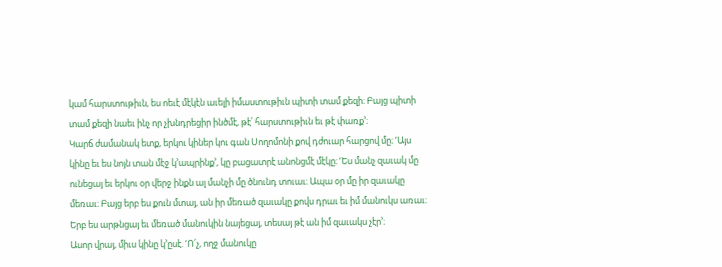կամ հարստութիւն, ես ոեւէ մէկէն աւելի իմաստութիւն պիտի տամ քեզի։ Բայց պիտի տամ քեզի նաեւ ինչ որ չխնդրեցիր ինծմէ, թէ՛ հարստութիւն եւ թէ փառք’։
Կարճ ժամանակ ետք, երկու կիներ կու գան Սողոմոնի քով դժուար հարցով մը։ ‘Այս կինը եւ ես նոյն տան մէջ կ’ապրինք’, կը բացատրէ անոնցմէ մէկը։ ‘Ես մանչ զաւակ մը ունեցայ եւ երկու օր վերջ ինքն ալ մանչի մը ծնունդ տուաւ։ Ապա օր մը իր զաւակը մեռաւ։ Բայց երբ ես քուն մտայ, ան իր մեռած զաւակը քովս դրաւ եւ իմ մանուկս առաւ։ Երբ ես արթնցայ եւ մեռած մանուկին նայեցայ, տեսայ թէ ան իմ զաւակս չէր’։
Ասոր վրայ, միւս կինը կ’ըսէ. ‘Ո՛չ, ողջ մանուկը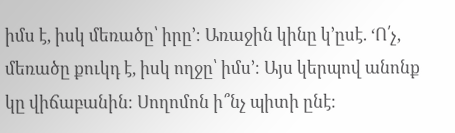իմս է, իսկ մեռածը՝ իրը’։ Առաջին կինը կ’ըսէ. ‘Ո՛չ, մեռածը քուկդ է, իսկ ողջը՝ իմս’։ Այս կերպով անոնք կը վիճաբանին։ Սողոմոն ի՞նչ պիտի ընէ։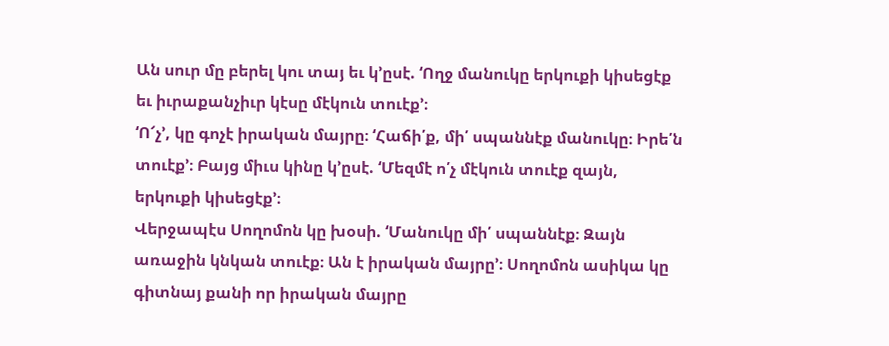Ան սուր մը բերել կու տայ եւ կ’ըսէ. ‘Ողջ մանուկը երկուքի կիսեցէք եւ իւրաքանչիւր կէսը մէկուն տուէք’։
‘Ո՜չ’, կը գոչէ իրական մայրը։ ‘Հաճի՛ք, մի՛ սպաննէք մանուկը։ Իրե՛ն տուէք’։ Բայց միւս կինը կ’ըսէ. ‘Մեզմէ ո՛չ մէկուն տուէք զայն, երկուքի կիսեցէք’։
Վերջապէս Սողոմոն կը խօսի. ‘Մանուկը մի՛ սպաննէք։ Զայն առաջին կնկան տուէք։ Ան է իրական մայրը’։ Սողոմոն ասիկա կը գիտնայ քանի որ իրական մայրը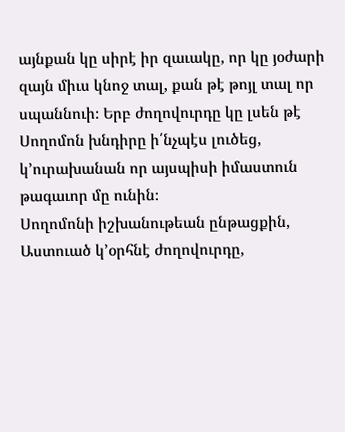այնքան կը սիրէ իր զաւակը, որ կը յօժարի զայն միւս կնոջ տալ, քան թէ թոյլ տալ որ սպաննուի։ Երբ ժողովուրդը կը լսեն թէ Սողոմոն խնդիրը ի՛նչպէս լուծեց, կ’ուրախանան որ այսպիսի իմաստուն թագաւոր մը ունին։
Սողոմոնի իշխանութեան ընթացքին, Աստուած կ’օրհնէ ժողովուրդը,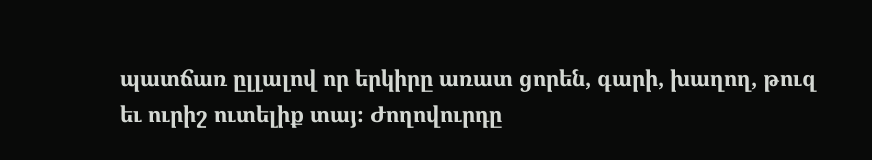պատճառ ըլլալով որ երկիրը առատ ցորեն, գարի, խաղող, թուզ եւ ուրիշ ուտելիք տայ։ Ժողովուրդը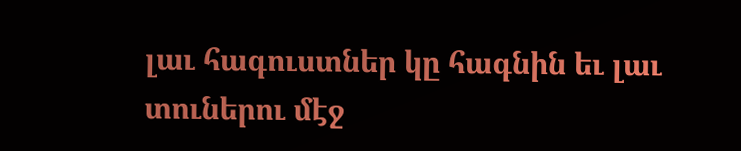լաւ հագուստներ կը հագնին եւ լաւ տուներու մէջ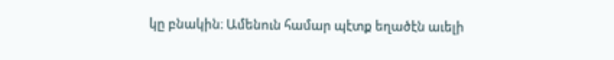կը բնակին։ Ամենուն համար պէտք եղածէն աւելի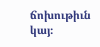ճոխութիւն կայ։